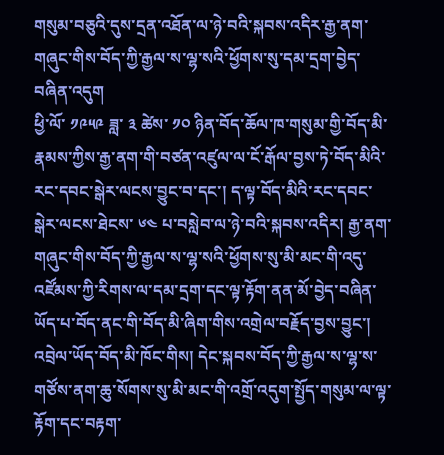གསུམ་བཅུའི་དུས་དྲན་འཐོན་ལ་ཉེ་བའི་སྐབས་འདིར་རྒྱ་ནག་གཞུང་གིས་བོད་ཀྱི་རྒྱལ་ས་ལྷ་སའི་ཕྱོགས་སུ་དམ་དྲག་བྱེད་བཞིན་འདུག
ཕྱི་ལོ་ ༡༩༥༩ ཟླ་ ༣ ཚེས་ ༡༠ ཉིན་བོད་ཆོལ་ཁ་གསུམ་གྱི་བོད་མི་རྣམས་ཀྱིས་རྒྱ་ནག་གི་བཙན་འཛུལ་ལ་ངོ་རྒོལ་བྱས་ཏེ་བོད་མིའི་རང་དབང་སྒེར་ལངས་བྱུང་བ་དང་། ད་ལྟ་བོད་མིའི་རང་དབང་སྒེར་ལངས་ཐེངས་ ༦༤ པ་བསླེབ་ལ་ཉེ་བའི་སྐབས་འདིར། རྒྱ་ནག་གཞུང་གིས་བོད་ཀྱི་རྒྱལ་ས་ལྷ་སའི་ཕྱོགས་སུ་མི་མང་གི་འདུ་འཛོམས་ཀྱི་རིགས་ལ་དམ་དྲག་དང་ལྟ་རྟོག་ནན་མོ་བྱེད་བཞིན་ཡོད་པ་བོད་ནང་གི་བོད་མི་ཞིག་གིས་འགྲེལ་བརྗོད་བྱས་བྱུང་།
འབྲེལ་ཡོད་བོད་མི་ཁོང་གིས། དེང་སྐབས་བོད་ཀྱི་རྒྱལ་ས་ལྷ་ས་གཙོས་ནག་ཆུ་སོགས་སུ་མི་མང་གི་འགྲོ་འདུག་སྤྱོད་གསུམ་ལ་ལྟ་རྟོག་དང་བརྟག་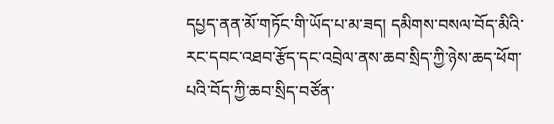དཔྱད་ནན་མོ་གཏོང་གི་ཡོད་པ་མ་ཟད། དམིགས་བསལ་བོད་མིའི་རང་དབང་འཐབ་རྩོད་དང་འབྲེལ་ནས་ཆབ་སྲིད་ཀྱི་ཉེས་ཆད་ཕོག་པའི་བོད་ཀྱི་ཆབ་སྲིད་བཙོན་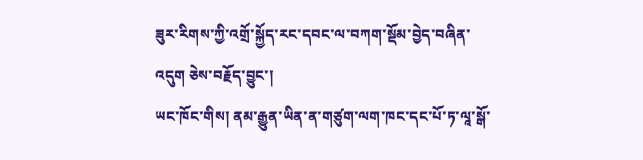ཟུར་རིགས་ཀྱི་འགྲོ་སྐྱོད་རང་དབང་ལ་བཀག་སྡོམ་བྱེད་བཞིན་འདུག ཅེས་བརྗོད་བྱུང་།
ཡང་ཁོང་གིས། ནམ་རྒྱུན་ཡིན་ན་གཙུག་ལག་ཁང་དང་པོ་ཏ་ལཱ་སྒོ་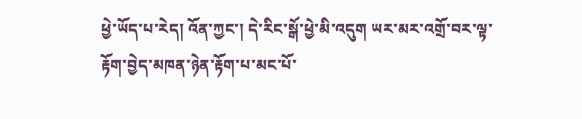ཕྱེ་ཡོད་པ་རེད། འོན་ཀྱང་། དེ་རིང་སྒོ་ཕྱེ་མི་འདུག ཡར་མར་འགྲོ་བར་ལྟ་རྟོག་བྱེད་མཁན་ཉེན་རྟོག་པ་མང་པོ་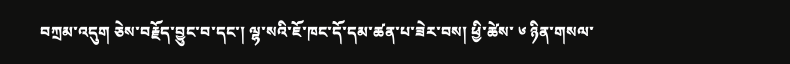བཀྲམ་འདུག ཅེས་བརྗོད་བྱུང་བ་དང་། ལྷ་སའི་ཇོ་ཁང་དོ་དམ་ཚན་པ་ཟེར་བས། ཕྱི་ཚེས་ ༦ ཉིན་གསལ་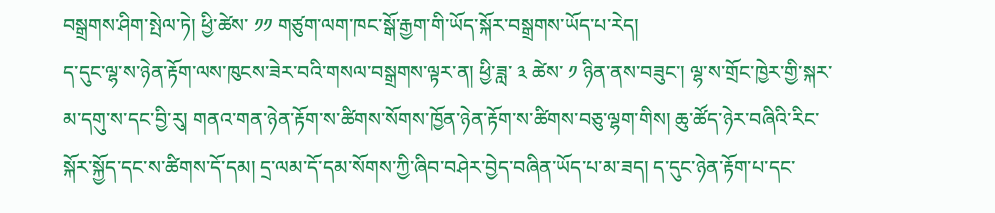བསྒྲགས་ཤིག་སྤེལ་ཏེ། ཕྱི་ཚེས་ ༡༡ གཙུག་ལག་ཁང་སྒོ་རྒྱག་གི་ཡོད་སྐོར་བསྒྲགས་ཡོད་པ་རེད།
ད་དུང་ལྷ་ས་ཉེན་རྟོག་ལས་ཁུངས་ཟེར་བའི་གསལ་བསྒྲགས་ལྟར་ན། ཕྱི་ཟླ་ ༣ ཚེས་ ༡ ཉིན་ནས་བཟུང་། ལྷ་ས་གྲོང་ཁྱེར་གྱི་སྐར་མ་དགུ་ས་དང་བྱི་རུ། གནའ་གན་ཉེན་རྟོག་ས་ཚིགས་སོགས་ཁྱོན་ཉེན་རྟོག་ས་ཚིགས་བཅུ་ལྷག་གིས། ཆུ་ཚོད་ཉེར་བཞིའི་རིང་སྐོར་སྐྱོད་དང་ས་ཚིགས་དོ་དམ། དྲ་ལམ་དོ་དམ་སོགས་ཀྱི་ཞིབ་བཤེར་བྱེད་བཞིན་ཡོད་པ་མ་ཟད། ད་དུང་ཉེན་རྟོག་པ་དང་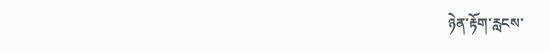ཉེན་རྟོག་རླངས་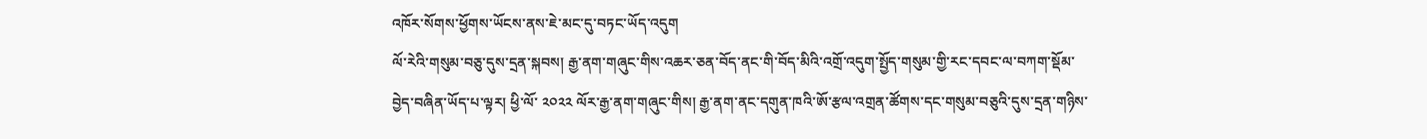འཁོར་སོགས་ཕྱོགས་ཡོངས་ནས་ཇེ་མང་དུ་བཏང་ཡོད་འདུག
ལོ་རེའི་གསུམ་བཅུ་དུས་དྲན་སྐབས། རྒྱ་ནག་གཞུང་གིས་འཆར་ཅན་བོད་ནང་གི་བོད་མིའི་འགྲོ་འདུག་སྤྱོད་གསུམ་གྱི་རང་དབང་ལ་བཀག་སྡོམ་བྱེད་བཞིན་ཡོད་པ་ལྟར། ཕྱི་ལོ་ ༢༠༢༢ ལོར་རྒྱ་ནག་གཞུང་གིས། རྒྱ་ནག་ནང་དགུན་ཁའི་ཨོ་རྩལ་འགྲན་ཚོགས་དང་གསུམ་བཅུའི་དུས་དྲན་གཉིས་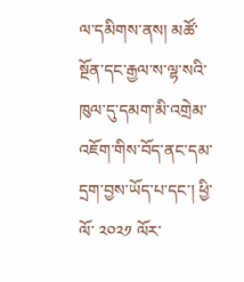ལ་དམིགས་ནས། མཚོ་སྔོན་དང་རྒྱལ་ས་ལྷ་སའི་ཁུལ་དུ་དམག་མི་འགྲེམ་འཇོག་གིས་བོད་ནང་དམ་དྲག་བྱས་ཡོད་པ་དང་། ཕྱི་ལོ་ ༢༠༢༡ ལོར་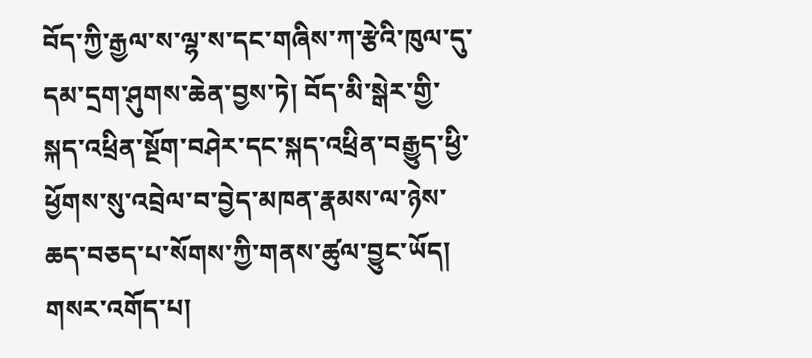བོད་ཀྱི་རྒྱལ་ས་ལྷ་ས་དང་གཞིས་ཀ་རྩེའི་ཁུལ་དུ་དམ་དྲག་ཤུགས་ཆེན་བྱས་ཏེ། བོད་མི་སྒེར་གྱི་སྐད་འཕྲིན་སྔོག་བཤེར་དང་སྐད་འཕྲིན་བརྒྱུད་ཕྱི་ཕྱོགས་སུ་འབྲེལ་བ་བྱེད་མཁན་རྣམས་ལ་ཉེས་ཆད་བཅད་པ་སོགས་ཀྱི་གནས་ཚུལ་བྱུང་ཡོད།
གསར་འགོད་པ།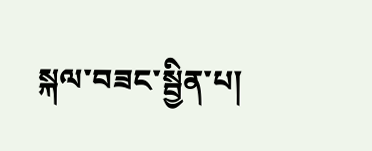སྐལ་བཟང་སྦྱིན་པ།